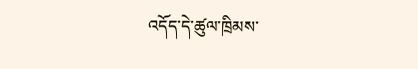འདོད་དེ་ཚུལ་ཁྲིམས་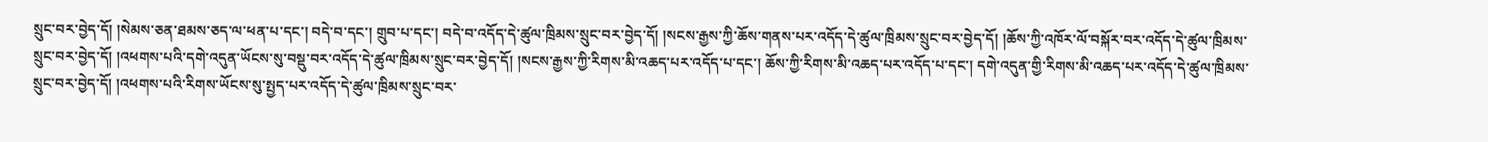སྲུང་བར་བྱེད་དོ། །སེམས་ཅན་ཐམས་ཅད་ལ་ཕན་པ་དང་། བདེ་བ་དང་། གྲུབ་པ་དང་། བདེ་བ་འདོད་དེ་ཚུལ་ཁྲིམས་སྲུང་བར་བྱེད་དོ། །སངས་རྒྱས་ཀྱི་ཆོས་གནས་པར་འདོད་དེ་ཚུལ་ཁྲིམས་སྲུང་བར་བྱེད་དོ། །ཆོས་ཀྱི་འཁོར་ལོ་བསྐོར་བར་འདོད་དེ་ཚུལ་ཁྲིམས་སྲུང་བར་བྱེད་དོ། །འཕགས་པའི་དགེ་འདུན་ཡོངས་སུ་བསྡུ་བར་འདོད་དེ་ཚུལ་ཁྲིམས་སྲུང་བར་བྱེད་དོ། །སངས་རྒྱས་ཀྱི་རིགས་མི་འཆད་པར་འདོད་པ་དང་། ཆོས་ཀྱི་རིགས་མི་འཆད་པར་འདོད་པ་དང་། དགེ་འདུན་གྱི་རིགས་མི་འཆད་པར་འདོད་དེ་ཚུལ་ཁྲིམས་སྲུང་བར་བྱེད་དོ། །འཕགས་པའི་རིགས་ཡོངས་སུ་སྤྱད་པར་འདོད་དེ་ཚུལ་ཁྲིམས་སྲུང་བར་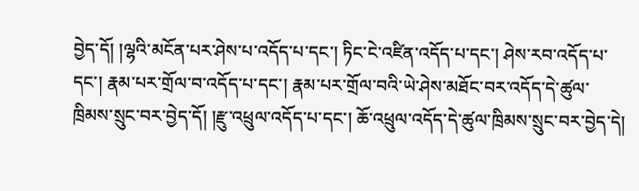བྱེད་དོ། །ལྷའི་མངོན་པར་ཤེས་པ་འདོད་པ་དང་། ཏིང་ངེ་འཛིན་འདོད་པ་དང་། ཤེས་རབ་འདོད་པ་དང་། རྣམ་པར་གྲོལ་བ་འདོད་པ་དང་། རྣམ་པར་གྲོལ་བའི་ཡེ་ཤེས་མཐོང་བར་འདོད་དེ་ཚུལ་ཁྲིམས་སྲུང་བར་བྱེད་དོ། །རྫུ་འཕྲུལ་འདོད་པ་དང་། ཆོ་འཕྲུལ་འདོད་དེ་ཚུལ་ཁྲིམས་སྲུང་བར་བྱེད་དེ།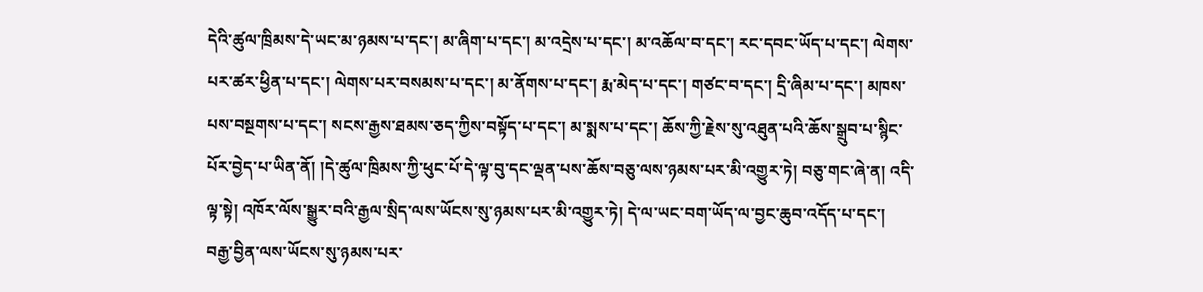དེའི་ཚུལ་ཁྲིམས་དེ་ཡང་མ་ཉམས་པ་དང་། མ་ཞིག་པ་དང་། མ་འདྲེས་པ་དང་། མ་འཆོལ་བ་དང་། རང་དབང་ཡོད་པ་དང་། ལེགས་པར་ཚར་ཕྱིན་པ་དང་། ལེགས་པར་བསམས་པ་དང་། མ་ནོགས་པ་དང་། རྨ་མེད་པ་དང་། གཙང་བ་དང་། དྲི་ཞིམ་པ་དང་། མཁས་པས་བསྔགས་པ་དང་། སངས་རྒྱས་ཐམས་ཅད་ཀྱིས་བསྟོད་པ་དང་། མ་སྨས་པ་དང་། ཆོས་ཀྱི་རྗེས་སུ་འཐུན་པའི་ཆོས་སྒྲུབ་པ་སྙིང་པོར་བྱེད་པ་ཡིན་ནོ། །དེ་ཚུལ་ཁྲིམས་ཀྱི་ཕུང་པོ་དེ་ལྟ་བུ་དང་ལྡན་པས་ཆོས་བཅུ་ལས་ཉམས་པར་མི་འགྱུར་ཏེ། བཅུ་གང་ཞེ་ན། འདི་ལྟ་སྟེ། འཁོར་ལོས་སྒྱུར་བའི་རྒྱལ་སྲིད་ལས་ཡོངས་སུ་ཉམས་པར་མི་འགྱུར་ཏེ། དེ་ལ་ཡང་བག་ཡོད་ལ་བྱང་ཆུབ་འདོད་པ་དང་། བརྒྱ་བྱིན་ལས་ཡོངས་སུ་ཉམས་པར་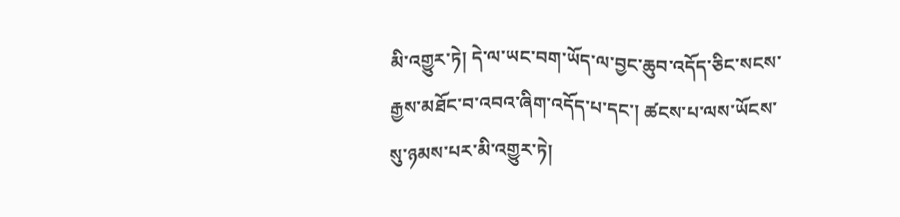མི་འགྱུར་ཏེ། དེ་ལ་ཡང་བག་ཡོད་ལ་བྱང་ཆུབ་འདོད་ཅིང་སངས་རྒྱས་མཐོང་བ་འབའ་ཞིག་འདོད་པ་དང་། ཚངས་པ་ལས་ཡོངས་སུ་ཉམས་པར་མི་འགྱུར་ཏེ།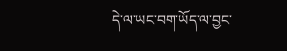དེ་ལ་ཡང་བག་ཡོད་ལ་བྱང་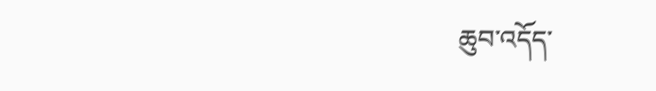ཆུབ་འདོད་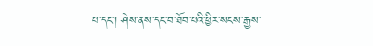པ་དང་། ཤེས་ནས་དང་བ་ཐོབ་པའི་ཕྱིར་སངས་རྒྱས་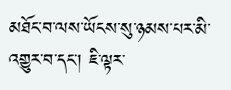མཐོང་བ་ལས་ཡོངས་སུ་ཉམས་པར་མི་འགྱུར་བ་དང་། ཇི་ལྟར་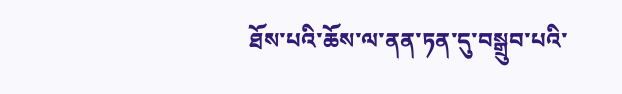ཐོས་པའི་ཆོས་ལ་ནན་ཏན་དུ་བསྒྲུབ་པའི་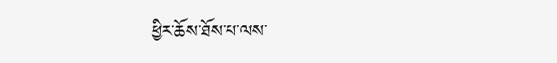ཕྱིར་ཆོས་ཐོས་པ་ལས་